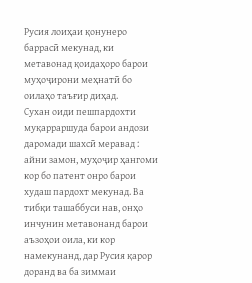Русия лоиҳаи қонунеро баррасӣ мекунад, ки метавонад қоидаҳоро барои муҳоҷирони меҳнатӣ бо оилаҳо таъғир диҳад.
Сухан оиди пешпардохти муқарраршуда барои андози даромади шахсӣ меравад : айни замон, муҳоҷир ҳангоми кор бо патент онро барои худаш пардохт мекунад. Ва тибқи ташаббуси нав, онҳо инчунин метавонанд барои аъзоҳои оила, ки кор намекунанд, дар Русия қарор доранд ва ба зиммаи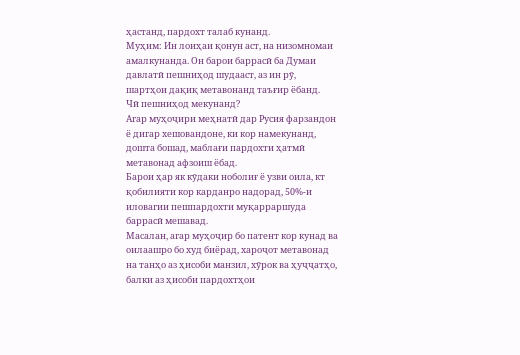ҳастанд, пардохт талаб кунанд.
Муҳим: Ин лоиҳаи қонун аст, на низомномаи амалкунанда. Он барои баррасӣ ба Думаи давлатӣ пешниҳод шудааст, аз ин рӯ, шартҳои дақиқ метавонанд таъғир ёбанд.
Чӣ пешниҳод мекунанд?
Агар муҳоҷири меҳнатӣ дар Русия фарзандон ё дигар хешовандоне, ки кор намекунанд, дошта бошад, маблағи пардохти ҳатмӣ метавонад афзоиш ёбад.
Барои ҳар як кӯдаки ноболиғ ё узви оила, кт қобилияти кор карданро надорад, 50%-и иловагии пешпардохти муқарраршуда баррасӣ мешавад.
Масалан, агар муҳоҷир бо патент кор кунад ва оилаашро бо худ биёрад, хароҷот метавонад на танҳо аз ҳисоби манзил, хӯрок ва ҳуҷҷатҳо, балки аз ҳисоби пардохтҳои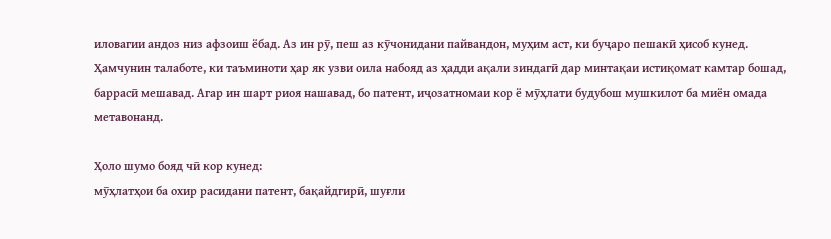иловагии андоз низ афзоиш ёбад. Аз ин рӯ, пеш аз кӯчонидани пайвандон, муҳим аст, ки буҷаро пешакӣ ҳисоб кунед.
Ҳамчунин талаботе, ки таъминоти ҳар як узви оила набояд аз ҳадди ақали зиндагӣ дар минтақаи истиқомат камтар бошад, баррасӣ мешавад. Агар ин шарт риоя нашавад, бо патент, иҷозатномаи кор ё мӯҳлати будубош мушкилот ба миён омада метавонанд.

Ҳоло шумо бояд чӣ кор кунед:
мӯҳлатҳои ба охир расидани патент, бақайдгирӣ, шуғли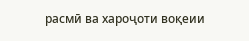расмӣ ва хароҷоти воқеии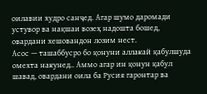оилавии худро санҷед. Агар шумо даромади устувор ва нақшаи возеҳ надошта бошед, овардани хешовандон лозим нест.
Асос — ташаббусро бо қонуни аллакай қабулшуда омехта накунед.. Аммо агар ин қонун қабул шавад, овардани оила ба Русия гаронтар ва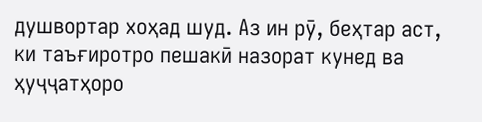душвортар хоҳад шуд. Аз ин рӯ, беҳтар аст, ки таъғиротро пешакӣ назорат кунед ва ҳуҷҷатҳоро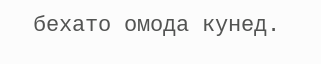бехато омода кунед.